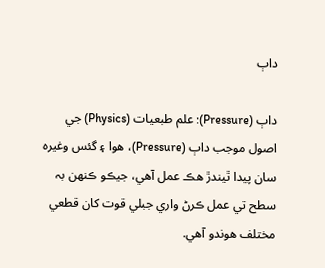داٻ

داٻ (Pressure): علم طبعيات (Physics) جي اصول موجب داٻ (Pressure)، هوا ۽ گئس وغيرہ سان پيدا ٿيندڙ هڪ عمل آهي، جيڪو ڪنهن بہ سطح تي عمل ڪرڻ واري جبلي قوت کان قطعي مختلف هوندو آهي.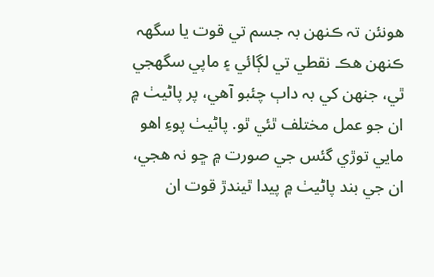هونئن تہ ڪنهن بہ جسم تي قوت يا سگهہ ڪنهن هڪ نقطي تي لڳائي ۽ ماپي سگهجي ٿي، جنهن کي بہ داٻ چئبو آهي، پر پاڻيٺ ۾ ان جو عمل مختلف ٿئي ٿو. پاڻيٺ پوءِ اهو مايي توڙي گئس جي صورت ۾ ڇو نہ هجي، ان جي بند پاڻيٺ ۾ پيدا ٿيندڙ قوت ان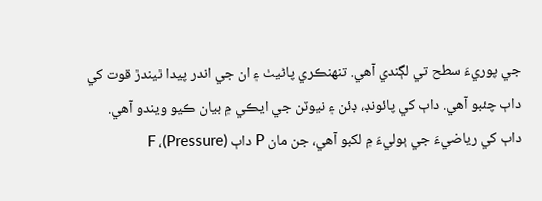جي پوريءَ سطح تي لڳندي آهي. تنهنڪري پاڻيٺ ۽ ان جي اندر پيدا ٿيندڙ قوت کي داٻ چئبو آهي. داٻ کي پائونڊ، ڊئن ۽ نيوٽن جي ايڪي ۾ بيان ڪيو ويندو آهي. داٻ کي رياضيءَ جي ٻوليءَ ۾ لکبو آهي، جن مان P داٻ (Pressure)، F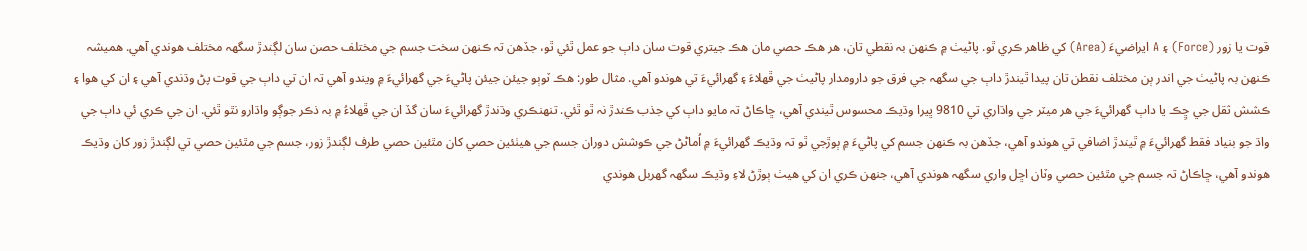قوت يا زور (Force) ۽ A ايراضيءَ (Area) کي ظاهر ڪري ٿو. پاڻيٺ ۾ ڪنهن بہ نقطي تان، هر هڪ حصي مان هڪ جيتري قوت سان داٻ جو عمل ٿئي ٿو، جڏهن تہ ڪنهن سخت جسم جي مختلف حصن سان لڳندڙ سگهہ مختلف هوندي آهي. هميشہ ڪنهن بہ پاڻيٺ جي اندر ٻن مختلف نقطن تان پيدا ٿيندڙ داٻ جي سگهہ جي فرق جو دارومدار پاڻيٺ جي ڦهلاءَ ۽ گهرائيءَ تي هوندو آهي. مثال طور: هڪ ٽوٻو جيئن جيئن پاڻيءَ جي گهرائيءَ ۾ ويندو آهي تہ ان تي داٻ جي قوت پڻ وڌندي آهي ۽ ان کي هوا ۽ ڪشش ثقل جي ڇِڪ يا داٻ گهرائيءَ جي هر ميٽر جي واڌاري تي 9810 ڀيرا وڌيڪ محسوس ٿيندي آهي، ڇاڪاڻ تہ مايو داٻ کي جذب ڪندڙ نہ ٿو ٿئي. تنهنڪري وڌندڙ گهرائيءَ سان گڏ ان جي ڦهلاءُ ۾ بہ ذڪر جوڳو واڌارو نٿو ٿئي. ان جي ڪري ئي داٻ جي واڌ جو بنياد فقط گهرائيءَ ۾ ٿيندڙ اضافي تي هوندو آهي، جڏهن بہ ڪنهن جسم کي پاڻيءَ ۾ ٻوڙجي ٿو تہ وڌيڪ گهرائيءَ ۾ اُماڻڻ جي ڪوشش دوران جسم جي هيٺئين حصي کان مٿئين حصي طرف لڳندڙ زور، جسم جي مٿئين حصي تي لڳندڙ زور کان وڌيڪ هوندو آهي، ڇاڪاڻ تہ جسم جي مٿئين حصي وٽان اڇل واري سگهہ هوندي آهي، جنهن ڪري ان کي هيٺ ٻوڙڻ لاءِ وڌيڪ سگهہ گهربل هوندي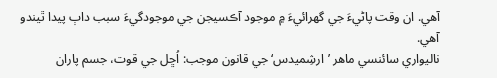آهي. ان وقت پاڻيءَ جي گهرائيءَ ۾ موجود آڪسيجن جي موجودگيءَ سبب داٻ پيدا ٿيندو آهي.
ناليواري سائنسي ماهر ’ارشِميدس‘ جي قانون موجب: اُڇل جي قوت، جسم پاران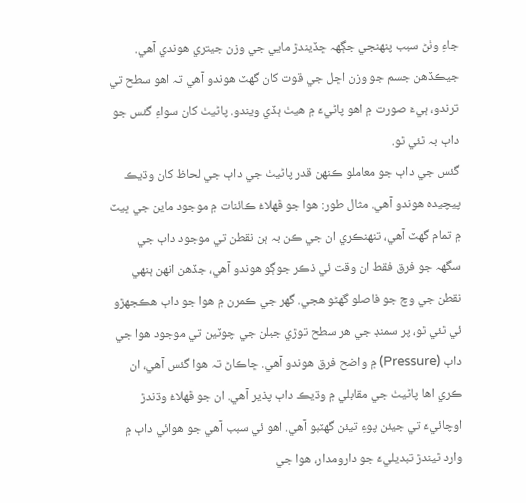جاءِ وٺڻ سبب پنھنجي جڳھہ ڇڏيندڙ مايي جي وزن جيتري هوندي آهي. جيڪڏهن جسم جو وزن اڇل جي قوت کان گهٽ هوندو آهي تہ اهو سطح تي ترندو، ٻيءَ صورت ۾ اهو پاڻيءَ ۾ هيٺ ٻڏي ويندو. پاڻيٺ کان سواءِ گئس جو داٻ بہ ٿئي ٿو.
گئس جي داٻ جو معاملو ڪنهن قدر پاڻيٺ جي داٻ جي لحاظ کان وڌيڪ پيچيدہ هوندو آهي. مثال طور: هوا جو ڦهلاءُ ڪائنات ۾ موجود ماين جي ڀيٽ ۾ تمام گهٽ آهي، تنهنڪري ان جي ڪن بہ ٻن نقطن تي موجود داٻ جي سگهہ جو فرق فقط ان وقت ئي ذڪر جوڳو هوندو آهي، جڏهن انهن ٻنهي نقطن جي وچ جو فاصلو گهڻو هجي. گهر جي ڪمرن ۾ هوا جو داٻ هڪجهڙو ئي ٿئي ٿو، پر سمنڊ جي هر سطح توڙي جبلن جي چوٽين تي موجود هوا جي داٻ (Pressure) ۾ واضح فرق هوندو آهي. ڇاڪاڻ تہ هوا گئس آهي، ان ڪري اها پاڻيٺ جي مقابلي ۾ وڌيڪ داٻ پذير آهي. ان جو ڦهلاءُ وڌندڙ اوچائيءَ تي جيئن پوءِ تيئن گهٽبو آهي. اهو ئي سبب آهي جو هوائي داٻ ۾ وارد ٿيندڙ تبديليءَ جو دارومدار، هوا جي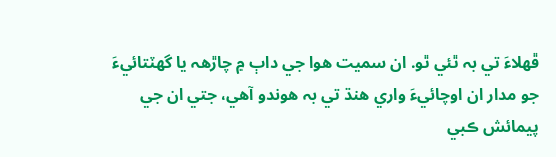ڦهلاءَ تي بہ ٿئي ٿو. ان سميت هوا جي داٻ ۾ چاڙھہ يا گهٽتائيءَ جو مدار ان اوچائيءَ واري هنڌ تي بہ هوندو آهي، جتي ان جي پيمائش ڪبي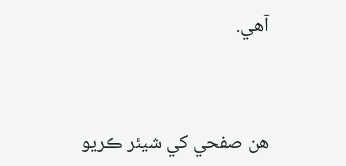آهي.


هن صفحي کي شيئر ڪريو